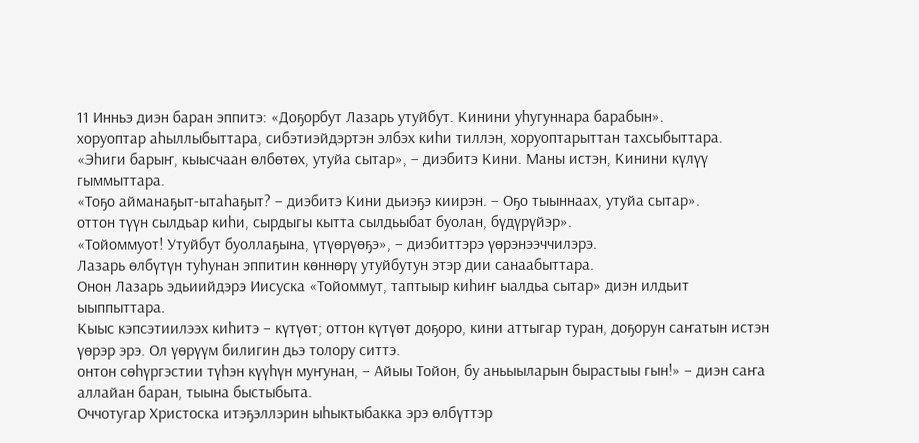11 Инньэ диэн баран эппитэ: «Доҕорбут Лазарь утуйбут. Кинини уһугуннара барабын».
хоруоптар аһыллыбыттара, сибэтиэйдэртэн элбэх киһи тиллэн, хоруоптарыттан тахсыбыттара.
«Эһиги барыҥ, кыысчаан өлбөтөх, утуйа сытар», – диэбитэ Кини. Маны истэн, Кинини күлүү гыммыттара.
«Тоҕо айманаҕыт-ытаһаҕыт? – диэбитэ Кини дьиэҕэ киирэн. – Оҕо тыыннаах, утуйа сытар».
оттон түүн сылдьар киһи, сырдыгы кытта сылдьыбат буолан, бүдүрүйэр».
«Тойоммуот! Утуйбут буоллаҕына, үтүөрүөҕэ», – диэбиттэрэ үөрэнээччилэрэ.
Лазарь өлбүтүн туһунан эппитин көннөрү утуйбутун этэр дии санаабыттара.
Онон Лазарь эдьиийдэрэ Иисуска «Тойоммут, таптыыр киһиҥ ыалдьа сытар» диэн илдьит ыыппыттара.
Кыыс кэпсэтиилээх киһитэ – күтүөт; оттон күтүөт доҕоро, кини аттыгар туран, доҕорун саҥатын истэн үөрэр эрэ. Ол үөрүүм билигин дьэ толору ситтэ.
онтон сөһүргэстии түһэн күүһүн муҥунан, – Айыы Тойон, бу аньыыларын бырастыы гын!» – диэн саҥа аллайан баран, тыына быстыбыта.
Оччотугар Христоска итэҕэллэрин ыһыктыбакка эрэ өлбүттэр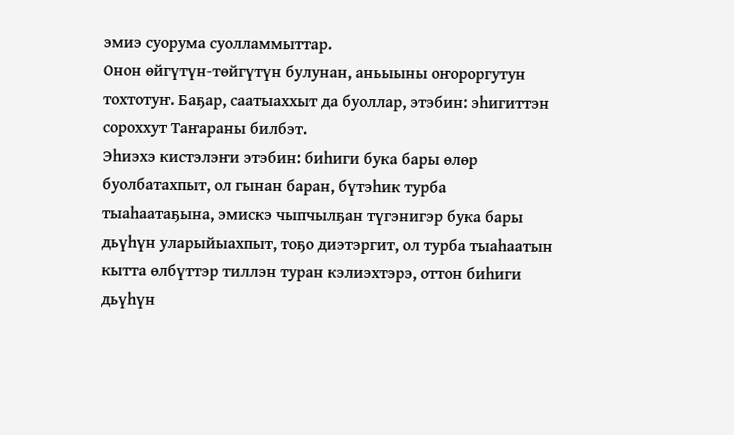эмиэ суорума суолламмыттар.
Онон өйгүтүн-төйгүтүн булунан, аньыыны оҥороргутун тохтотуҥ. Баҕар, саатыаххыт да буоллар, этэбин: эһигиттэн сороххут Таҥараны билбэт.
Эһиэхэ кистэлэҥи этэбин: биһиги бука бары өлөр буолбатахпыт, ол гынан баран, бүтэһик турба тыаһаатаҕына, эмискэ чыпчылҕан түгэнигэр бука бары дьүһүн уларыйыахпыт, тоҕо диэтэргит, ол турба тыаһаатын кытта өлбүттэр тиллэн туран кэлиэхтэрэ, оттон биһиги дьүһүн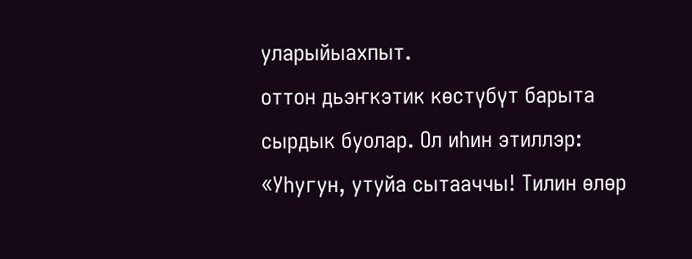уларыйыахпыт.
оттон дьэҥкэтик көстүбүт барыта сырдык буолар. Ол иһин этиллэр: «Уһугун, утуйа сытааччы! Тилин өлөр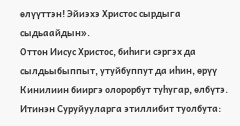өлүүттэн! Эйиэхэ Христос сырдыга сыдьаайдын».
Оттон Иисус Христос, биһиги сэргэх да сылдьыбыппыт, утуйбуппут да иһин, өрүү Кинилиин бииргэ олорорбут туһугар, өлбүтэ.
Итинэн Суруйууларга этиллибит туолбута: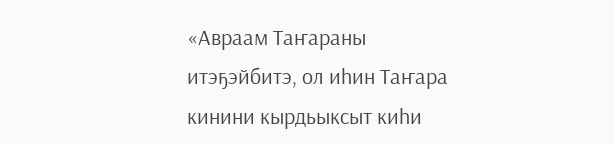«Авраам Таҥараны итэҕэйбитэ, ол иһин Таҥара кинини кырдьыксыт киһи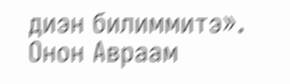диэн билиммитэ». Онон Авраам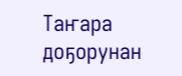Таҥара доҕорунан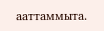ааттаммыта.